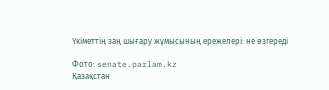Үкіметтің заң шығару жұмысының ережелері: не өзгереді

Фото: senate.parlam.kz
Қазақстан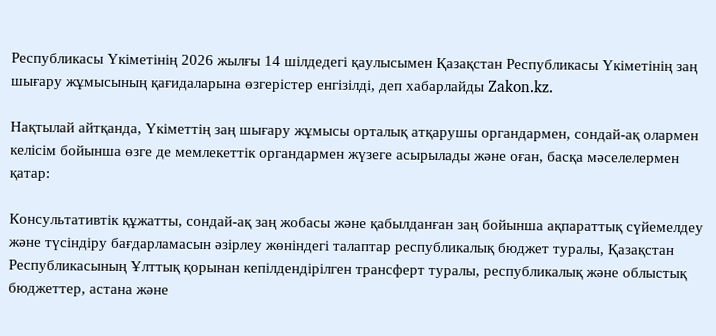Республикасы Үкіметінің 2026 жылғы 14 шілдедегі қаулысымен Қазақстан Республикасы Үкіметінің заң шығару жұмысының қағидаларына өзгерістер енгізілді, деп хабарлайды Zakon.kz.

Нақтылай айтқанда, Үкіметтің заң шығару жұмысы орталық атқарушы органдармен, сондай-ақ олармен келісім бойынша өзге де мемлекеттік органдармен жүзеге асырылады және оған, басқа мәселелермен қатар:

Консультативтік құжатты, сондай-ақ заң жобасы және қабылданған заң бойынша ақпараттық сүйемелдеу және түсіндіру бағдарламасын әзірлеу жөніндегі талаптар республикалық бюджет туралы, Қазақстан Республикасының Ұлттық қорынан кепілдендірілген трансферт туралы, республикалық және облыстық бюджеттер, астана және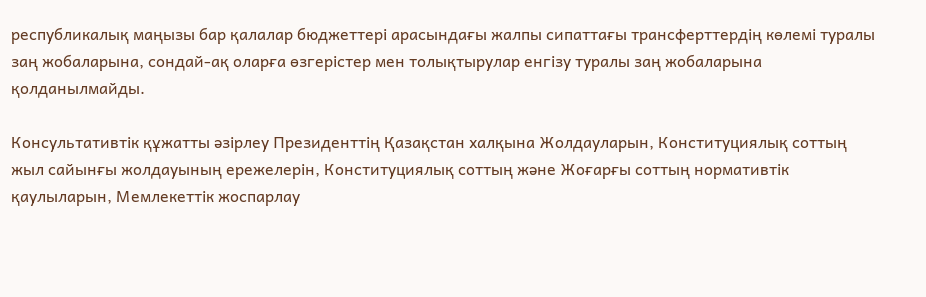республикалық маңызы бар қалалар бюджеттері арасындағы жалпы сипаттағы трансферттердің көлемі туралы заң жобаларына, сондай-ақ оларға өзгерістер мен толықтырулар енгізу туралы заң жобаларына қолданылмайды.

Консультативтік құжатты әзірлеу Президенттің Қазақстан халқына Жолдауларын, Конституциялық соттың жыл сайынғы жолдауының ережелерін, Конституциялық соттың және Жоғарғы соттың нормативтік қаулыларын, Мемлекеттік жоспарлау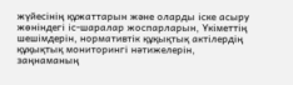жүйесінің құжаттарын және оларды іске асыру жөніндегі іс-шаралар жоспарларын, Үкіметтің шешімдерін, нормативтік құқықтық актілердің құқықтық мониторингі нәтижелерін, заңнаманың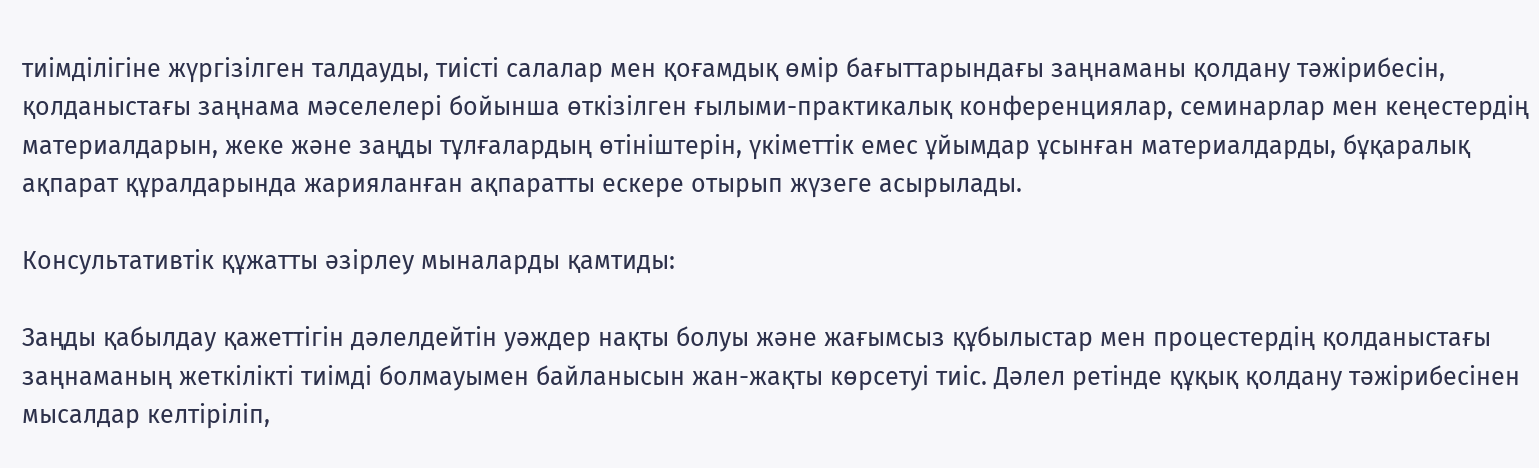тиімділігіне жүргізілген талдауды, тиісті салалар мен қоғамдық өмір бағыттарындағы заңнаманы қолдану тәжірибесін, қолданыстағы заңнама мәселелері бойынша өткізілген ғылыми-практикалық конференциялар, семинарлар мен кеңестердің материалдарын, жеке және заңды тұлғалардың өтініштерін, үкіметтік емес ұйымдар ұсынған материалдарды, бұқаралық ақпарат құралдарында жарияланған ақпаратты ескере отырып жүзеге асырылады.

Консультативтік құжатты әзірлеу мыналарды қамтиды:

Заңды қабылдау қажеттігін дәлелдейтін уәждер нақты болуы және жағымсыз құбылыстар мен процестердің қолданыстағы заңнаманың жеткілікті тиімді болмауымен байланысын жан-жақты көрсетуі тиіс. Дәлел ретінде құқық қолдану тәжірибесінен мысалдар келтіріліп,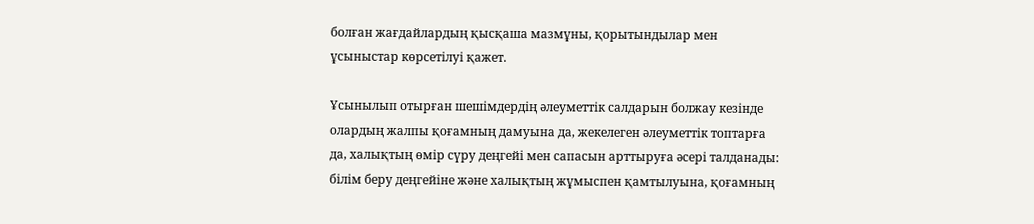болған жағдайлардың қысқаша мазмұны, қорытындылар мен ұсыныстар көрсетілуі қажет.

Ұсынылып отырған шешімдердің әлеуметтік салдарын болжау кезінде олардың жалпы қоғамның дамуына да, жекелеген әлеуметтік топтарға да, халықтың өмір сүру деңгейі мен сапасын арттыруға әсері талданады: білім беру деңгейіне және халықтың жұмыспен қамтылуына, қоғамның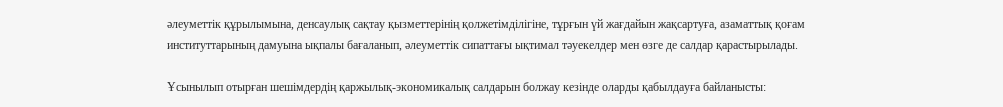әлеуметтік құрылымына, денсаулық сақтау қызметтерінің қолжетімділігіне, тұрғын үй жағдайын жақсартуға, азаматтық қоғам институттарының дамуына ықпалы бағаланып, әлеуметтік сипаттағы ықтимал тәуекелдер мен өзге де салдар қарастырылады.

Ұсынылып отырған шешімдердің қаржылық-экономикалық салдарын болжау кезінде оларды қабылдауға байланысты: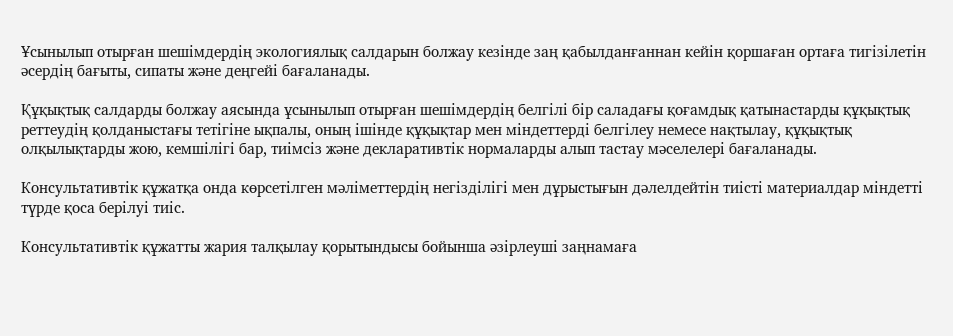Ұсынылып отырған шешімдердің экологиялық салдарын болжау кезінде заң қабылданғаннан кейін қоршаған ортаға тигізілетін әсердің бағыты, сипаты және деңгейі бағаланады.

Құқықтық салдарды болжау аясында ұсынылып отырған шешімдердің белгілі бір саладағы қоғамдық қатынастарды құқықтық реттеудің қолданыстағы тетігіне ықпалы, оның ішінде құқықтар мен міндеттерді белгілеу немесе нақтылау, құқықтық олқылықтарды жою, кемшілігі бар, тиімсіз және декларативтік нормаларды алып тастау мәселелері бағаланады.

Консультативтік құжатқа онда көрсетілген мәліметтердің негізділігі мен дұрыстығын дәлелдейтін тиісті материалдар міндетті түрде қоса берілуі тиіс.

Консультативтік құжатты жария талқылау қорытындысы бойынша әзірлеуші заңнамаға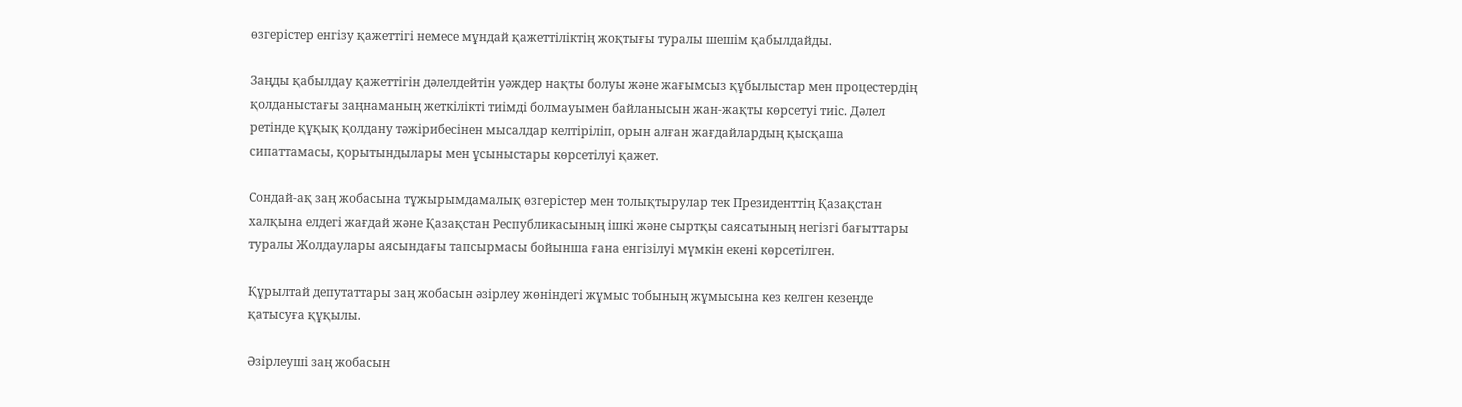өзгерістер енгізу қажеттігі немесе мұндай қажеттіліктің жоқтығы туралы шешім қабылдайды.

Заңды қабылдау қажеттігін дәлелдейтін уәждер нақты болуы және жағымсыз құбылыстар мен процестердің қолданыстағы заңнаманың жеткілікті тиімді болмауымен байланысын жан-жақты көрсетуі тиіс. Дәлел ретінде құқық қолдану тәжірибесінен мысалдар келтіріліп, орын алған жағдайлардың қысқаша сипаттамасы, қорытындылары мен ұсыныстары көрсетілуі қажет.

Сондай-ақ заң жобасына тұжырымдамалық өзгерістер мен толықтырулар тек Президенттің Қазақстан халқына елдегі жағдай және Қазақстан Республикасының ішкі және сыртқы саясатының негізгі бағыттары туралы Жолдаулары аясындағы тапсырмасы бойынша ғана енгізілуі мүмкін екені көрсетілген.

Құрылтай депутаттары заң жобасын әзірлеу жөніндегі жұмыс тобының жұмысына кез келген кезеңде қатысуға құқылы.

Әзірлеуші заң жобасын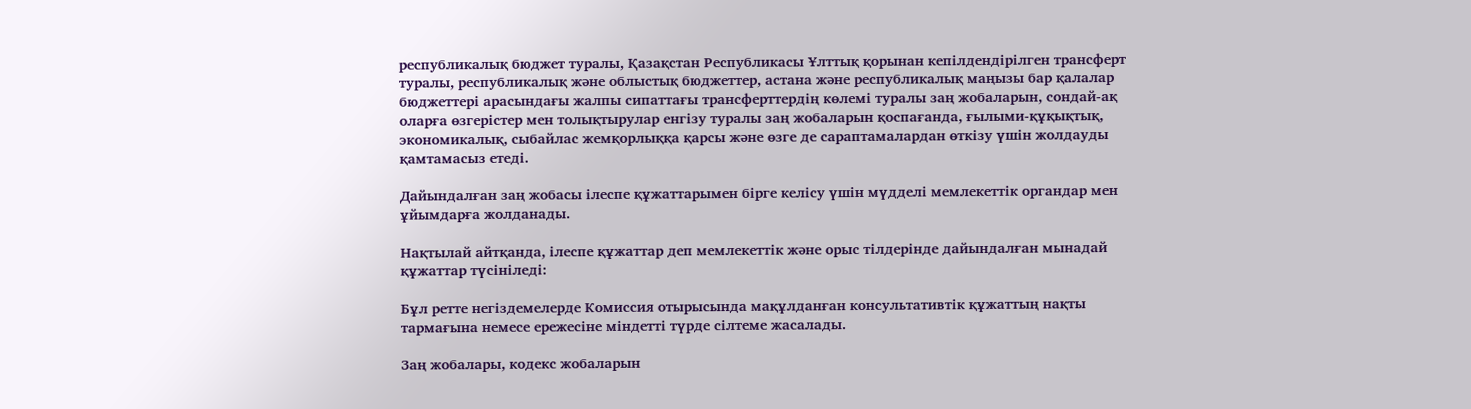республикалық бюджет туралы, Қазақстан Республикасы Ұлттық қорынан кепілдендірілген трансферт туралы, республикалық және облыстық бюджеттер, астана және республикалық маңызы бар қалалар бюджеттері арасындағы жалпы сипаттағы трансферттердің көлемі туралы заң жобаларын, сондай-ақ оларға өзгерістер мен толықтырулар енгізу туралы заң жобаларын қоспағанда, ғылыми-құқықтық, экономикалық, сыбайлас жемқорлыққа қарсы және өзге де сараптамалардан өткізу үшін жолдауды қамтамасыз етеді.

Дайындалған заң жобасы ілеспе құжаттарымен бірге келісу үшін мүдделі мемлекеттік органдар мен ұйымдарға жолданады.

Нақтылай айтқанда, ілеспе құжаттар деп мемлекеттік және орыс тілдерінде дайындалған мынадай құжаттар түсініледі:

Бұл ретте негіздемелерде Комиссия отырысында мақұлданған консультативтік құжаттың нақты тармағына немесе ережесіне міндетті түрде сілтеме жасалады.

Заң жобалары, кодекс жобаларын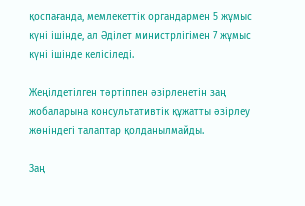қоспағанда, мемлекеттік органдармен 5 жұмыс күні ішінде, ал Әділет министрлігімен 7 жұмыс күні ішінде келісіледі.

Жеңілдетілген тәртіппен әзірленетін заң жобаларына консультативтік құжатты әзірлеу жөніндегі талаптар қолданылмайды.

Заң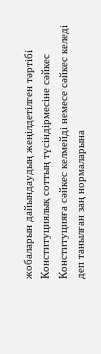жобаларын дайындаудың жеңілдетілген тәртібі Конституциялық соттың түсіндірмесіне сәйкес Конституцияға сәйкес келмейді немесе сәйкес келеді деп танылған заң нормаларына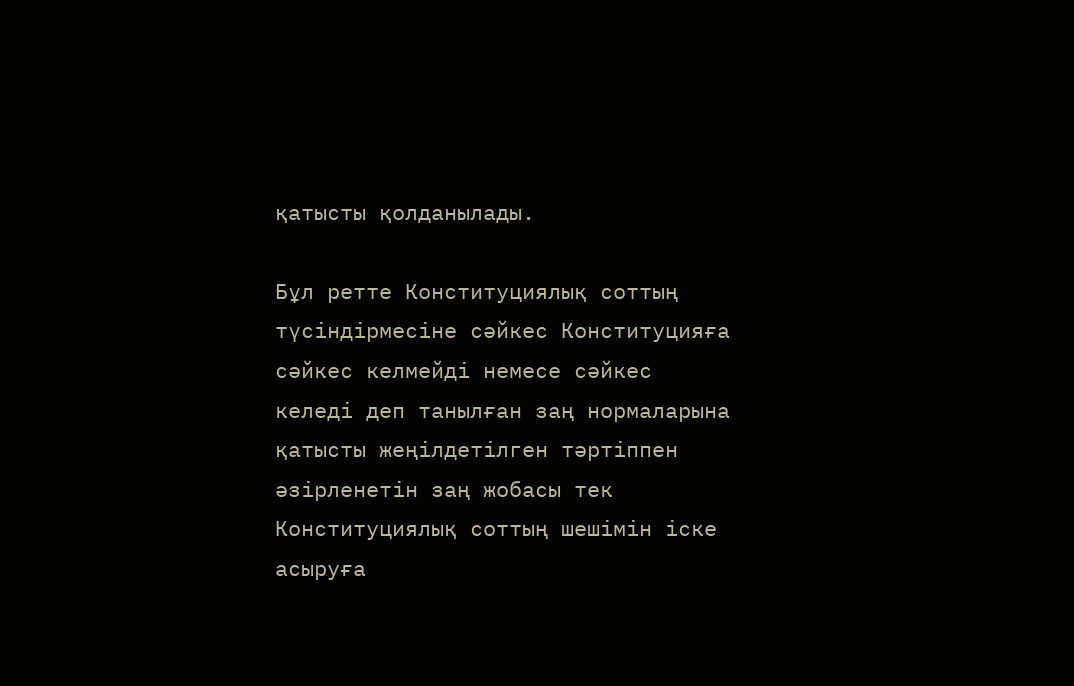қатысты қолданылады.

Бұл ретте Конституциялық соттың түсіндірмесіне сәйкес Конституцияға сәйкес келмейді немесе сәйкес келеді деп танылған заң нормаларына қатысты жеңілдетілген тәртіппен әзірленетін заң жобасы тек Конституциялық соттың шешімін іске асыруға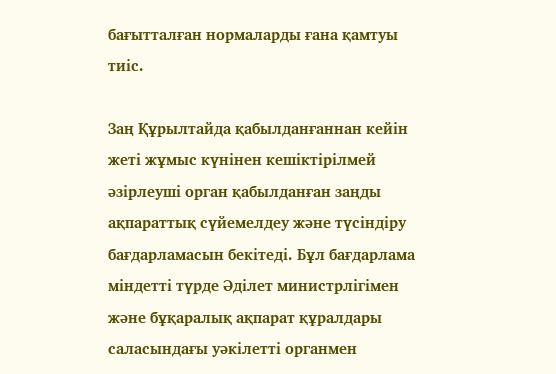бағытталған нормаларды ғана қамтуы тиіс.

Заң Құрылтайда қабылданғаннан кейін жеті жұмыс күнінен кешіктірілмей әзірлеуші орган қабылданған заңды ақпараттық сүйемелдеу және түсіндіру бағдарламасын бекітеді. Бұл бағдарлама міндетті түрде Әділет министрлігімен және бұқаралық ақпарат құралдары саласындағы уәкілетті органмен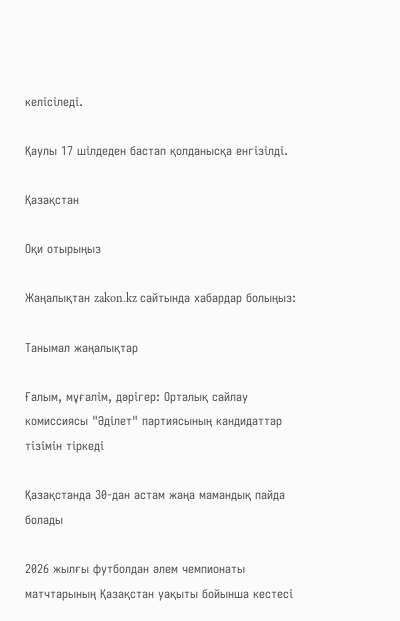келісіледі.

Қаулы 17 шілдеден бастап қолданысқа енгізілді.

Қазақстан

Оқи отырыңыз

Жаңалықтан zakon.kz сайтында хабардар болыңыз:

Танымал жаңалықтар

Ғалым, мұғалім, дәрігер: Орталық сайлау комиссиясы "Әділет" партиясының кандидаттар тізімін тіркеді

Қазақстанда 30-дан астам жаңа мамандық пайда болады

2026 жылғы футболдан әлем чемпионаты матчтарының Қазақстан уақыты бойынша кестесі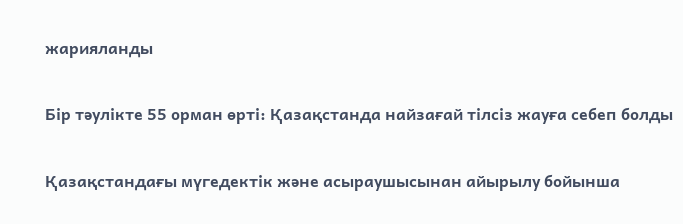жарияланды

Бір тәулікте 55 орман өрті: Қазақстанда найзағай тілсіз жауға себеп болды

Қазақстандағы мүгедектік және асыраушысынан айырылу бойынша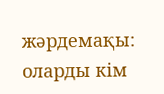жәрдемақы: оларды кім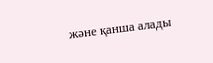және қанша алады